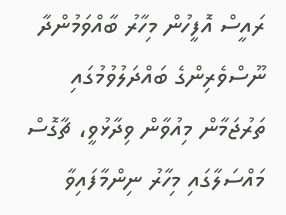ރައީސް އޮފީހުން މިހާރު ބާއްވަމުންދާ ނޫސްވެރިންގެ ބައްދަލުވުމުގައި ތަރުޖަމާން މިއުވާން ވިދާޅުވީ، ޗާގޮސް މައްސަލާގައި މިހާރު ނިންމާފައިވާ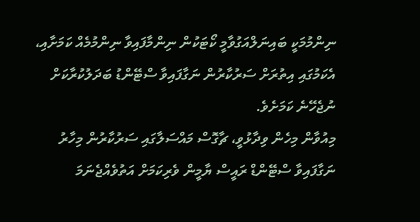ނިންމުމަކީ ބައިނަލްއަގުވާމީ ކޯޓަކުން ނިންމާފައިވާ ނިންމުމެއް ކަމަށާއި، އެކަމުގައި އިތުރަށް ސަރުކާރުން ނަގާފައިވާ ސްޓޭންޑު ބަދަލުކުރާކަށް ނުޖެހޭނެ ކަމަށެވެ.
މިއުވާން މިހެން ވިދާޅުވީ، ޗާގޮސް މައްސަލާގައި ސަރުކާރުން މިހާރު ނަގާފައިވާ ސްޓޭންޑް ރައީސް ޔާމީން ވެރިކަމަށް އަތުވެއްޖެނަމަ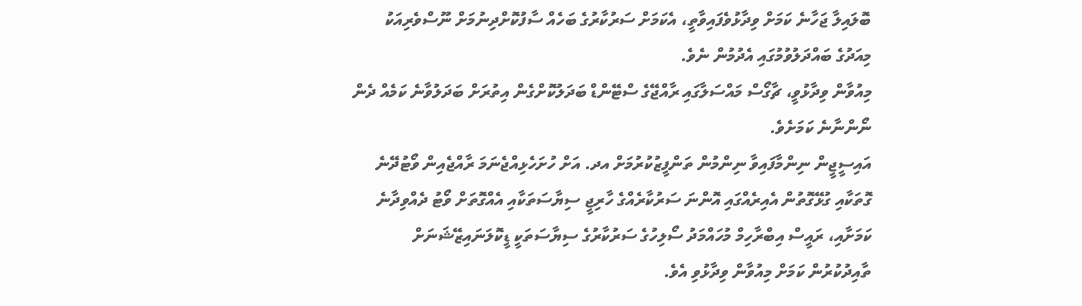ބޮލައިލާ ޖަހާނެ ކަމަށް ވިދާޅުވެފައިވާތީ، އެކަމަށް ސަރުކާރުގެ ބަހެއް ސާފުކޮށްދިނުމަށް ނޫސްވެރިއަކު މިއަދުގެ ބައްދަލުވުމުގައި އެދުމުން ނެވެ.
މިއުވާން ވިދާޅުވީ، ޗާގޯސް މައްސަލާގައި ރާއްޖޭގެ ސްޓޭންޑް ބަދަލުކޮށްގެން އިތުރަށް ބަދަލުވާނެ ކަމެއް ދެން ނޯންނާނެ ކަމަށެވެ.
އައިސީޖީން ނިންމާފައިވާ ނިންމުން ތަންފީޒުކުރުމަށް އދ. އަށް ހުށަހެޅިއްޖެނަމަ ރާއްޖެއިން ވޯޓުދޭނެ ގޮތަކާއި ގުޅޭގޮތުން އެއިރެއްގައި އޮންނަ ސަރުކާރެއްގެ ހާރިޖީ ސިޔާސަތަކާއި އެއްގޮތަށް ވޯޓު ދެއްވިދާނެ ކަމަށާއި، ރައީސް އިބްރާހިމް މުހައްމަދު ސޯލިހުގެ ސަރުކާރުގެ ސިޔާސަތަކީ ޑީކޮލަނައިޒޭޝަނަށް ތާއިދުކުރުން ކަމަށް މިއުވާން ވިދާޅުވި އެވެ.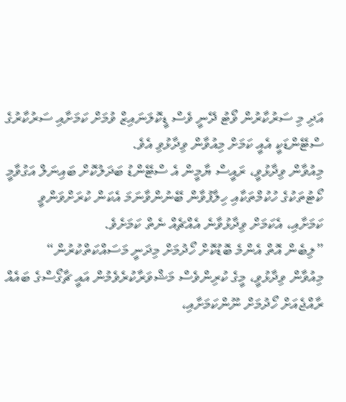އަދި މި ސަރުކާރުން ވޯޓު ދޭނީ ވެސް ޑީކޮލަނައިޒް ވުމަށް ކަމަށާއި ސަރުކާރުގެ ސްޓޭންޑަކީ އެއީ ކަމަށް މިއުވާން ވިދާޅުވި އެވެ.
މިއުވާން ވިދާޅުވީ، ރައީސް ޔާމީން އެ ސްޓޭންޑު ބަދަލުކޮށް ބައިނަލް އަގުވާމީ ކޯޓުތަކުގެ ހުކުމްތަކާއި ހިލާފުވާން ބޭނުންވާނަމަ އެކަން ކުރަށްވަންވީ ކަމަށާއި، އެކަމަށް ވިދާޅުވާނެ އެއްޗެއް ނެތް ކަމަށެވެ.
”ލިބެން އޮތް އެންމެ ބޮޑުކޮށް ހޯދުމަށް މިދަނީ މަސައްކަތްކުރުން“
މިއުވާން ވިދާޅުވީ، މީގެ ކުރިންވެސް މަޝްވަރާކުރެވެމުން އައީ ޗާގޯސްގެ ބައެއް ރާއްޖެއަށް ހޯދުމަށް ނޫންކަމަށާއި،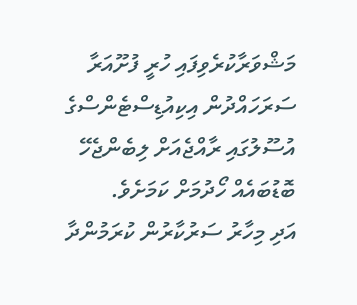މަޝްވަރާކުރެވިފައި ހުރީ ފުށޫއަރާ ސަރަހައްދުން އިކިއުޑިސްޓެންސްގެ އުސޫލުގައި ރާއްޖެއަށް ލިބެންޖެހޭ ބޮޑުބައެއް ހޯދުމަށް ކަމަށެވެ.
އަދި މިހާރު ސަރުކާރުން ކުރަމުންދާ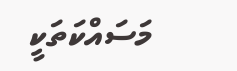މަސައްކަތަކީ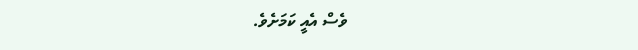ވެސް އެއީ ކަމަށެވެ.